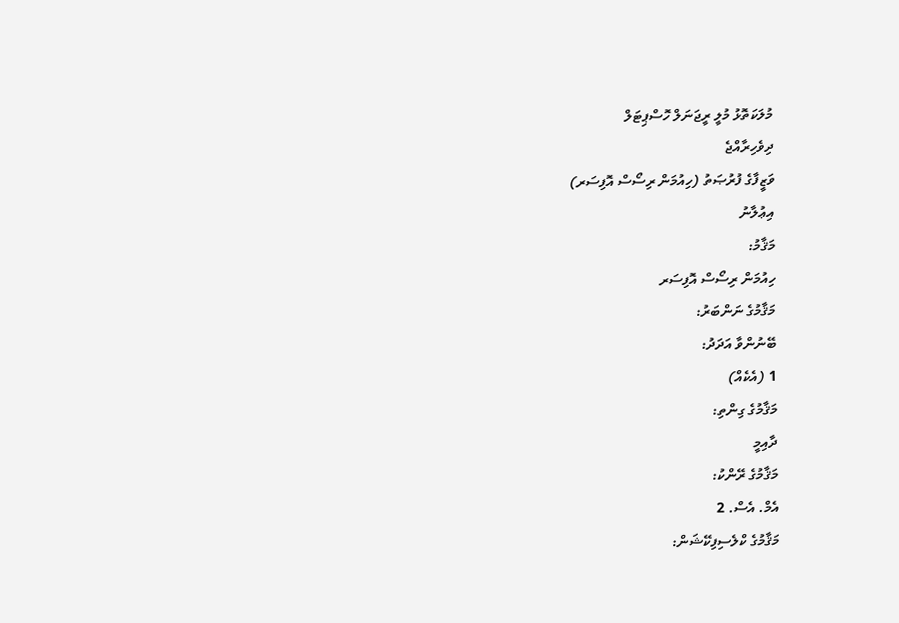މުލަކަތޮޅު މުލީ ރީޖަނަލް ހޮސްޕިޓަލް
ދިވެހިރާއްޖެ
ވަޒީފާގެ ފުރުޞަތު (ހިއުމަން ރިސޯސް އޮފިސަރ)
އިޢުލާނު
މަޤާމު:
ހިއުމަން ރިސޯސް އޮފިސަރ
މަޤާމުގެ ނަންބަރު:
ބޭނުންވާ އަދަދު:
1 (އެކެއް)
މަޤާމުގެ ގިންތި:
ދާއިމީ
މަޤާމުގެ ރޭންކު:
އެމް. އެސް. 2
މަޤާމުގެ ކްލެސިފިކޭޝަން: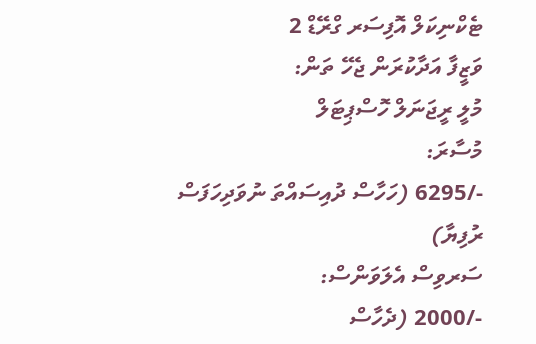ޓެކްނިކަލް އޮފިސަރ ގްރޭޑް 2
ވަޒީފާ އަދާކުރަން ޖެހޭ ތަން:
މުލީ ރީޖަނަލް ހޮސްޕިޓަލް
މުސާރަ:
-/6295 (ހަހާސް ދުއިސައްތަ ނުވަދިހަފަސް ރުފިޔާ)
ސަރވިސް އެލަވަންސް:
-/2000 (ދެހާސް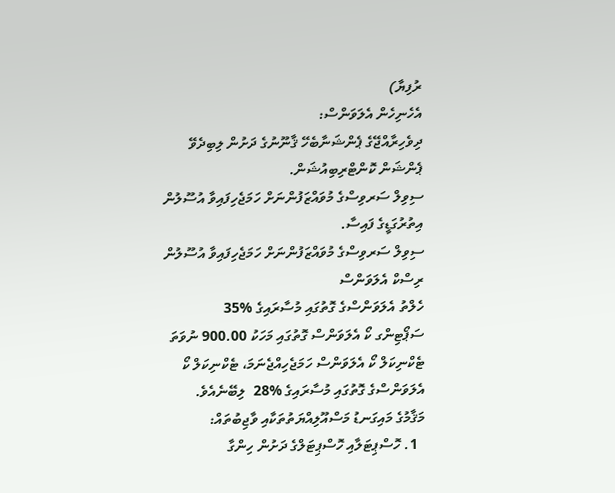ރުފިޔާ)
އެހެނިހެން އެލަވަންސް:
ދިވެހިރާއްޖޭގެ ޕެންޝަނާބެހޭ ޤާނޫނުގެ ދަށުން ލިބިދެވޭ ޕެންޝަން ކޮންޓްރިބިއުޝަން.
ސިވިލް ސަރވިސްގެ މުވައްޒަފުންނަށް ހަމަޖެހިފައިވާ އުސޫލުން އިތުރުގަޑީގެ ފައިސާ.
ސިވިލް ސަރވިސްގެ މުވައްޒަފުންނަށް ހަމަޖެހިފައިވާ އުސޫލުން ރިސްކް އެލަވަންސް
ހެލްތު އެލަވަންސްގެ ގޮތުގައި މުސާރައިގެ %35
ސަޕޯޓިންގ ކޯ އެލަވަންސް ގޮތުގައި މަހަކު 900.00 ނުވަތަ ޓެކްނިކަލް ކޯ އެލަވަންސް ހަމަޖެހިއްޖެނަމަ، ޓެކްނިކަލް ކޯ އެލަވަންސްގެ ގޮތުގައި މުސާރައިގެ %28  ލިބޭނެއެވެ.
މަޤާމުގެ މައިގަނޑު މަސްއޫލިއްޔަތުތަކާއި ވާޖިބުތައް:
  1. ހޮސްޕިޓަލާއި ހޮސްޕިޓަލްގެ ދަށުން ހިންގާ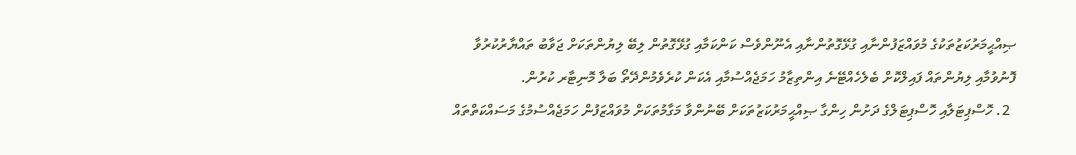ޞިއްޙީމަރުކަޒުތަކުގެ މުވައްޒަފުންނާއި ގުޅޭގޮތުންނާއި އެނޫންވެސް ކަންކަމާއި ގުޅޭގޮތުން ލިބޭ ލިޔުންތަކަށް ޖަވާބު ތައްޔާރުކުރުވާ ފޮނުވުމާއި ލިޔުންތައް ފައިލްކޮށް ބެލެހެއްޓޭނެ އިންތިޒާމު ހަމަޖެއްސުމާއި އެކަން ކުރެވެމުންދޭތޯ ބަލާ މޮނިޓާރ ކުރުން.
  2. ހޮސްޕިޓަލާއި ހޮސްޕިޓަލްގެ ދަށުން ހިންގާ ޞިއްޙީމަރުކަޒުތަކަށް ބޭނުންވާ މަގާމުތަކަށް މުވައްޒަފުން ހަމަޖެއްސުމުގެ މަސައްކަތްތައް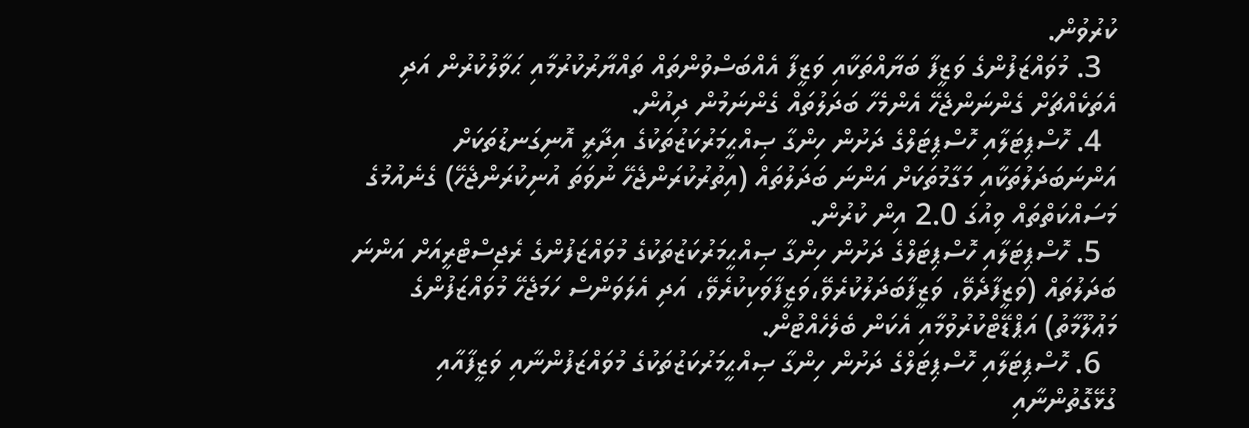ކުރުވުން.
  3. މުވައްޒަފުންގެ ވަޒީފާ ބަޔާއްތަކާއި ވަޒީފާ އެއްބަސްވުންތައް ތައްޔާރުކުރުމާއި ޙަވާލުކުރުން އަދި އެތަކެއްޗަށް ގެންނަންޖެހޭ އެންމެހާ ބަދަލުތައް ގެންނަމުން ދިއުން.
  4. ހޮސްޕިޓަލާއި ހޮސްޕިޓަލްގެ ދަށުން ހިންގާ ޞިއްޙީމަރުކަޒުތަކުގެ އިދާރީ އޮނިގަނޑުތަކަށް އަންނަބަދަލުތަކާއި މަގާމުތަކަށް އަންނަ ބަދަލުތައް (އިތުރުކުރަންޖެހޭ ނުވަތަ އުނިކުރަންޖެހޭ) ގެނެއުމުގެ މަސައްކަތްތައް ވިއުގަ 2.0 އިން ކުރުން.
  5. ހޮސްޕިޓަލާއި ހޮސްޕިޓަލްގެ ދަށުން ހިންގާ ޞިއްޙީމަރުކަޒުތަކުގެ މުވައްޒަފުންގެ ރެޖިސްޓްރީއަށް އަންނަ ބަދަލުތައް (ވަޒީފާދެވޭ، ވަޒީފާބަދަލުކުރެވޭ،ވަޒީފާވަކިކުރެވޭ، އަދި އެލަވަންސް ހަމަޖެހޭ މުވައްޒަފުންގެ މަޢުލޫމާތު) އަޕްޑޭޓްކުރުވުމާއި އެކަން ބެލެހެއްޓުން.
  6. ހޮސްޕިޓަލާއި ހޮސްޕިޓަލްގެ ދަށުން ހިންގާ ޞިއްޙީމަރުކަޒުތަކުގެ މުވައްޒަފުންނާއި ވަޒީފާއާއި ގުޅޭގޮތުންނާއި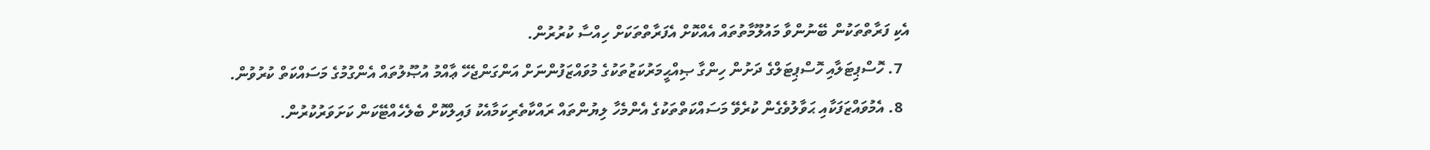އެކި ފަރާތްތަކުން ބޭނުންވާ މައުލޫމާތުތައް އެއްކޮށް އެފަރާތްތަކަށް ހިއްސާ ކުރުރުން.
  7. ހޮސްޕިޓަލާއި ހޮސްޕިޓަލްގެ ދަށުން ހިންގާ ޞިއްޙީމަރުކަޒުތަކުގެ މުވައްޒަފުންނަށް އަންގަންޖެހޭ ޢާއްމު އުޞޫލުތައް އެންގުމުގެ މަސައްކަތް ކުރުވުން.
  8. އެމުވައްޒަފަކާއި ޙަވާލުވެގެން ކުރެވޭ މަސައްކަތްތަކުގެ އެންމެހާ ލިޔުންތައް ރައްކާތެރިކަމާއެކު ފައިލްކޮށް ބެލެހެއްޓޭކަން ކަށަވަރުކުރުން.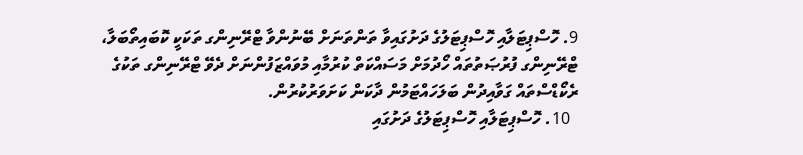9. ހޮސްޕިޓަލާއި ހޮސްޕިޓަލުގެ ދަށުގައިވާ ތަންތަނަށް ބޭނުންވާ ޓްރޭނިންގ ތަކަކީ ކޮބައިތޯބަލާ، ޓްރޭނިންގ ފުރުޞަތުތައް ހޯދުމަށް މަސައްކަތް ކުރުމާއި މުވައްޒަފުންނަށް ދެވޭ ޓްރޭނިންގ ތަކުގެ ރެކޯޑްސްތައް ގަވާއިދުން ބަލަހައްޓަމުން ދާކަން ކަށަވަރުކުރުން.
  10. ހޮސްޕިޓަލާއި ހޮސްޕިޓަލުގެ ދަށުގައި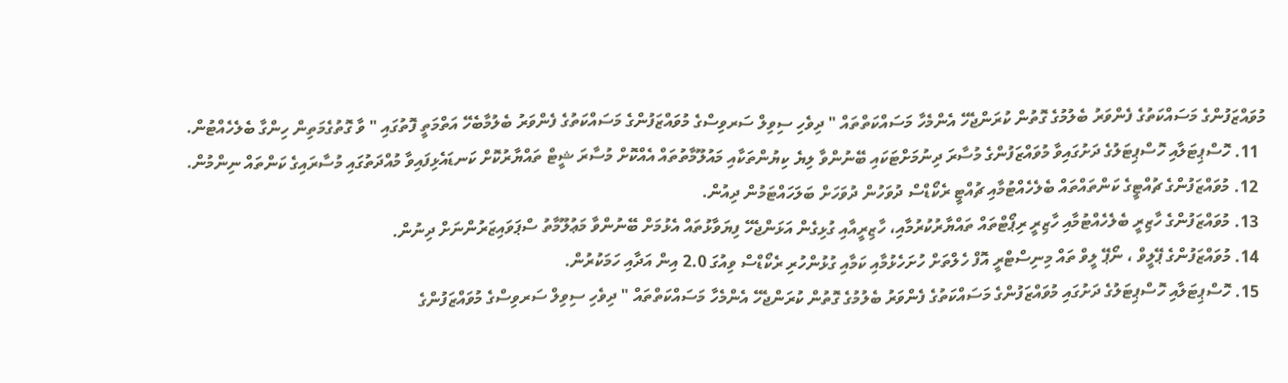މުވައްޒަފުންގެ މަސައްކަތުގެ ފެންވަރު ބެލުމުގެ ގޮތުން ކުރަންޖެހޭ އެންމެހާ މަސައްކަތްތައް " ދިވެހި ސިވިލް ސަރވިސްގެ މުވައްޒަފުންގެ މަސައްކަތުގެ ފެންވަރު ބެލުމާބެހޭ އަތްމަތީ ފޮތުގައި " ވާ ގޮތުގެމަތިން ހިންގާ ބެލެހެއްޓުން.
  11. ހޮސްޕިޓަލާއި ހޮސްޕިޓަލުގެ ދަށުގައިވާ މުވައްޒަފުންގެ މުސާރަ ދިނުމަށްޓަކައި ބޭނުންވާ ލިޔެ ކިޔުންތަކާއި މައުލޫމާތުތައް އެއްކޮށް މުސާރަ ޝީޓް ތައްޔާރުކޮށް ކަނޑައެޅިފައިވާ މުއްދަތުގައި މުސާރައިގެ ކަންތައް ނިންމުން.
  12. މުވައްޒަފުންގެ ޗުއްޓީގެ ކަންތައްތައް ބެލެހެއްޓުމާއި ޗުއްޓީ ރެކޯޑްސް ދުވަހުން ދުވަހަށް ބަލަހައްޓަމުން ދިއުން.
  13. މުވައްޒަފުންގެ ހާޒިރީ ބެލެހެއްޓުމާއި ހާޒިރީ ރިޕޯޓްތައް ތައްޔާރުކުރުމާއި، ހާޒިރީއާއި ގުޅިގެން އަޅަންޖެހޭ ފިޔަވާޅުތައް އެޅުމަށް ބޭނުންވާ މަޢުލޫމާތު ސްޕަވައިޒަރުންނަށް ދިނުން.
  14. މުވައްޒަފުންގެ ޕޭލީވް ، ނޯޕޭ ލީވް ތައް މިނިސްޓްރީ އޮފް ހެލްތަށް ހުށަހެޅުމާއި ކަމާއި ގުޅުންހުރި ރެކޯޑްސް ވިއުގަ 2.0 އިން އަދާއި ހަމަކުރުން.
  15. ހޮސްޕިޓަލާއި ހޮސްޕިޓަލުގެ ދަށުގައި މުވައްޒަފުންގެ މަސައްކަތުގެ ފެންވަރު ބެލުމުގެ ގޮތުން ކުރަންޖެހޭ އެންމެހާ މަސައްކަތްތައް " ދިވެހި ސިވިލް ސަރވިސްގެ މުވައްޒަފުންގެ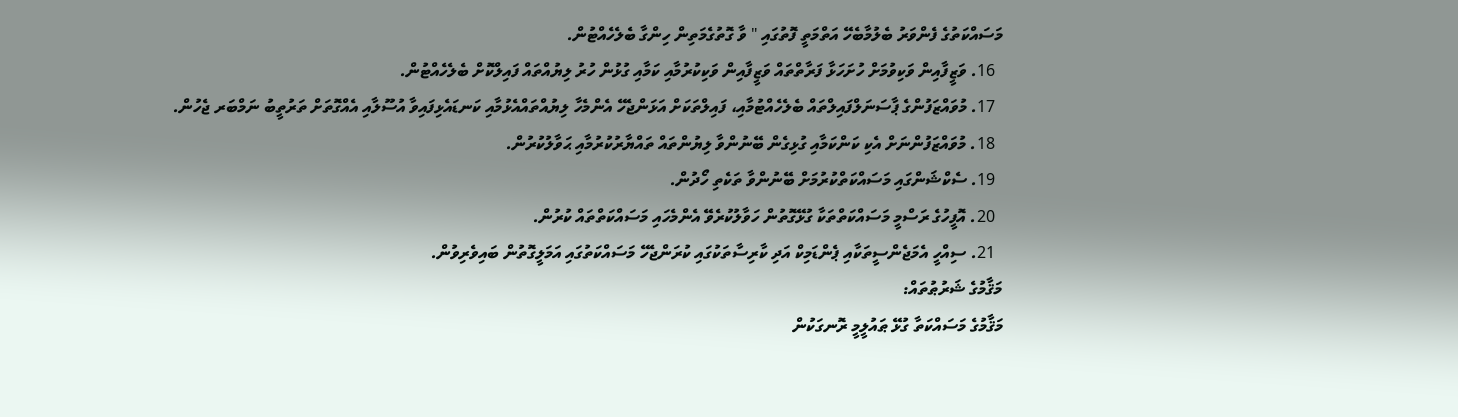މަސައްކަތުގެ ފެންވަރު ބެލުމާބެހޭ އަތްމަތީ ފޮތުގައި " ވާ ގޮތުގެމަތިން ހިންގާ ބެލެހެއްޓުން.
  16. ވަޒީފާއިން ވަކިވުމަށް ހުށަހަޅާ ފަރާތްތައް ވަޒީފާއިން ވަކިކުރުމާއި ކަމާއި ގުޅުން ހުރު ލިޔުއްތައް ފައިލްކޮށް ބެލެހެއްޓުން.
  17. މުވައްޒަފުންގެ ޕާސަނަލްފައިލްތައް ބެލެހެއްޓުމާއި، ފައިލްތަކަށް އަޅަންޖެހޭ އެންމެހާ ލިޔުއްތައްއެޅުމާއި ކަނޑައެޅިފައިވާ އުސޫލާއި އެއްގޮތަށް ތަރުތީބު ނަމްބަރ ޖެހުން.
  18. މުވައްޒަފުންނަށް އެކި ކަންކަމާއި ގުޅިގެން ބޭނުންވާ ލިޔުންތައް ތައްޔާރުކުރުމާއި ޙަވާލުކުރުން.
  19. ސެކްޝަންގައި މަސައްކަތްކުރުމަށް ބޭނުންވާ ތަކެތި ހޯދުން.
  20. އޮފީހުގެ ރަސްމީ މަސައްކަތްތަކާ ގުޅޭގޮތުން ހަވާލުކުރެވޭ އެންމެހައި މަސައްކަތްތައް ކުރުން.
  21. ސިއްހީ އެމަޖެންސީތަކާއި ޕެންޑަމިކް އަދި ކާރިސާތަކުގައި ކުރަންޖެހޭ މަސައްކަތުގައި އަމަލީގޮތުން ބައިވެރިވުން.
މަޤާމުގެ ޝަރުޠުތައް:
މަޤާމުގެ މަސައްކަތާ ގުޅޭ ޠައުލީމީ ރޮނގަކުން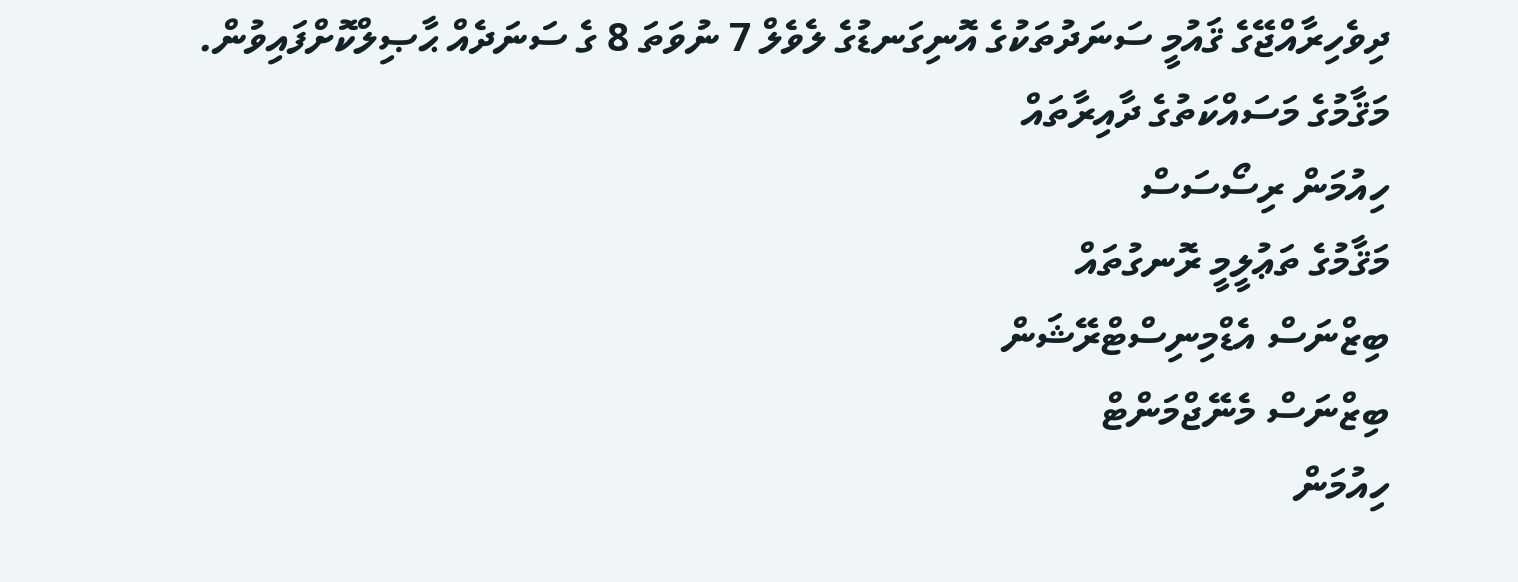ދިވެހިރާއްޖޭގެ ޤައުމީ ސަނަދުތަކުގެ އޮނިގަނޑުގެ ލެވެލް 7 ނުވަތަ 8 ގެ ސަނަދެއް ޙާޞިލްކޮށްފައިވުން.
މަޤާމުގެ މަސައްކަތުގެ ދާއިރާތައް
ހިއުމަން ރިސޯސަސް
މަޤާމުގެ ތަޢުލީމީ ރޮނގުތައް
ބިޒްނަސް އެޑްމިނިސްޓްރޭޝަން
ބިޒްނަސް މެނޭޖްމަންޓް
ހިއުމަން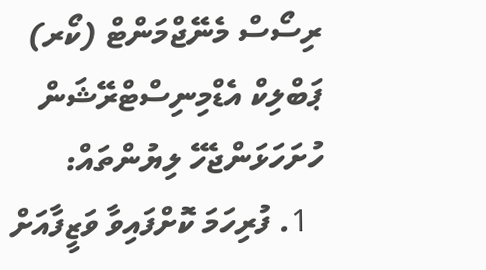ރިސޯސް މެނޭޖްމަންޓް (ކޯރ)
ޕަބްލިކް އެޑްމިނިސްޓްރޭޝަން
ހުށަހަޅަންޖެހޭ ލިޔުންތައް:
  1. ފުރިހަމަ ކޮށްފައިވާ ވަޒީފާއަށް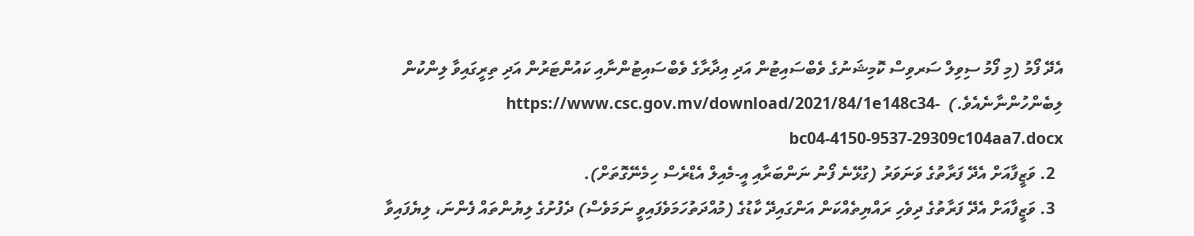އެދޭ ފޯމު (މި ފޯމު ސިވިލް ސަރވިސް ކޮމިޝަނުގެ ވެބްސައިޓުން އަދި އިދާރާގެ ވެބްސައިޓުންނާއި ކައުންޓަރުން އަދި ތިރީގައިވާ ލިންކުން ލިބެންހުންނާނެއެވެ.)  https://www.csc.gov.mv/download/2021/84/1e148c34-bc04-4150-9537-29309c104aa7.docx
  2. ވަޒީފާއަށް އެދޭ ފަރާތުގެ ވަނަވަރު (ގުޅޭނެ ފޯނު ނަންބަރާއި އީ-މެއިލް އެޑްރެސް ހިމެނޭގޮތަށް).
  3. ވަޒީފާއަށް އެދޭ ފަރާތުގެ ދިވެހި ރައްޔިތެއްކަން އަންގައިދޭ ކާޑުގެ (މުއްދަތުހަމަވެފައިވީ ނަމަވެސް) ދެފުށުގެ ލިޔުންތައް ފެންނަ، ލިޔެފައިވާ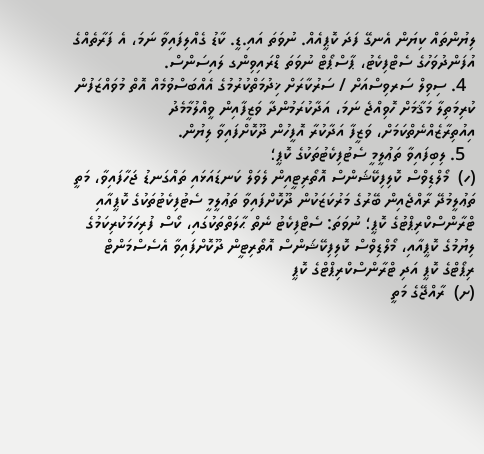ލިޔުންތައް ކިޔަން އެނގޭ ފަދަ ކޮޕީއެއް. ނުވަތަ އައި.ޑީ. ކާޑު ގެއްލިފައިވާ ނަމަ، އެ ފަރާތެއްގެ އުފަންދުވަހުގެ ސެޓްފިކެޓު، ޕާސްޕޯޓް ނުވަތަ ޑްރައިވިންގ ލައިސަންސް.
  4. ސިވިލް ސަރވިސްއަށް / ސަރުކާރަށް ޚިދުމަތްކުރުމުގެ އެއްބަސްވުމެއް އޮތް މުވައްޒަފުން ކުރިމަތިލާ މަޤާމަށް ހޮވިއްޖެ ނަމަ، އަދާކުރަމުންދާ ވަޒީފާއިން ވީއްލުމާމެދު އިއުތިރާޒެއްނެތްކަމަށް، ވަޒީފާ އަދާކުރާ އޮފީހުން ދޫކޮށްފައިވާ ލިޔުން.
  5. ލިބިފައިވާ ތަޢުލީމީ ސެޓުފިކެޓުތަކުގެ ކޮޕީ؛
(ހ)  މޯލްޑިވްސް ކޮލިފިކޭޝަންސް އޮތޯރިޓީއިން ލެވަލް ކަނޑައަޅައި ތައްގަނޑު ޖަހާފައިވާ، މަތީ ތަޢުލީމުދޭ ރާއްޖެއިން ބޭރުގެ މަރުކަޒަކުން ދޫކޮށްފައިވާ ތަޢުލީމީ ސެޓުފިކެޓުތަކުގެ ކޮޕީއާއި ޓްރާންސްކްރިޕްޓުގެ ކޮޕީ؛ ނުވަތަ: ސެޓްފިކެޓު ނެތް ޙާލަތްތަކުގައި، ކޯސް ފުރިހަމަކުރިކަމުގެ ލިޔުމުގެ ކޮޕީއާއި، މޯލްޑިވްސް ކޮލިފިކޭޝަންސް އޮތޯރިޓީން ދޫކޮށްފައިވާ އެސެސްމަންޓް ރިޕޯޓްގެ ކޮޕީ އަދި ޓްރާންސްކްރިޕްޓްގެ ކޮޕީ
(ށ)  ރާއްޖޭގެ މަތީ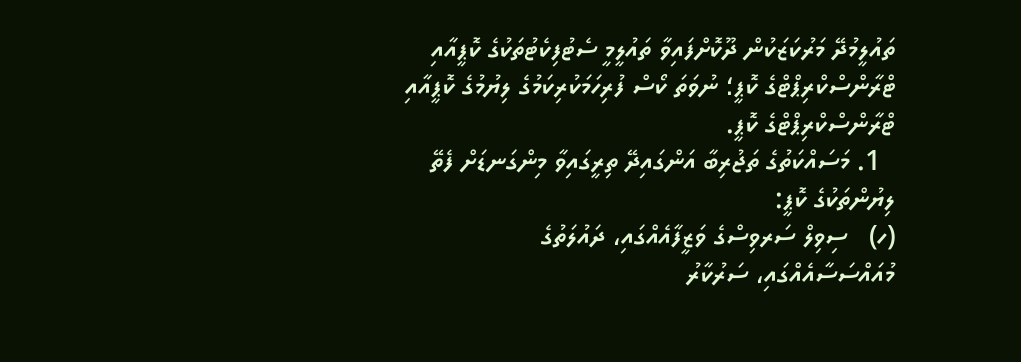ތައުލީމުދޭ މަރުކަޒަކުން ދޫކޮށްފައިވާ ތައުލީމީ ސެޓުފިކެޓުތަކުގެ ކޮޕީއާއި ޓްރާންސްކްރިޕްޓްގެ ކޮޕީ؛ ނުވަތަ ކޯސް ފުރިހަމަކުރިކަމުގެ ލިޔުމުގެ ކޮޕީއާއި ޓްރާންސްކްރިޕްޓްގެ ކޮޕީ.
  1. މަސައްކަތުގެ ތަޖުރިބާ އަންގައިދޭ ތިރީގައިވާ މިންގަނޑަށް ފެތޭ ލިޔުންތަކުގެ ކޮޕީ:
(ހ)   ސިވިލް ސަރވިސްގެ ވަޒީފާއެއްގައި، ދައުލަތުގެ މުއައްސަސާއެއްގައި، ސަރުކާރު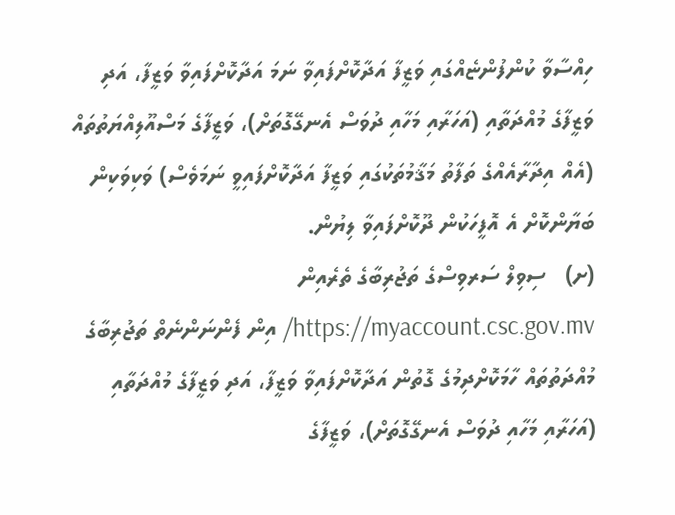ހިއްސާވާ ކުންފުންޏެއްގައި ވަޒީފާ އަދާކޮށްފައިވާ ނަމަ އަދާކޮށްފައިވާ ވަޒީފާ، އަދި ވަޒީފާގެ މުއްދަތާއި (އަހަރާއި މަހާއި ދުވަސް އެނގޭގޮތަށް)، ވަޒީފާގެ މަސްއޫލިއްޔަތުތައް (އެއް އިދާރާއެއްގެ ތަފާތު މަޤާމުތަކުގައި ވަޒީފާ އަދާކޮށްފައިވީ ނަމަވެސް) ވަކިވަކިން ބަޔާންކޮށް އެ އޮފީހަކުން ދޫކޮށްފައިވާ ލިޔުން.
(ށ)   ސިވިލް ސަރވިސްގެ ތަޖުރިބާގެ ތެރެއިން https://myaccount.csc.gov.mv/ އިން ފެންނަންނެތް ތަޖުރިބާގެ މުއްދަތުތައް ހާމަކޮށްދިމުގެ ގޮތުން އަދާކޮށްފައިވާ ވަޒީފާ، އަދި ވަޒީފާގެ މުއްދަތާއި (އަހަރާއި މަހާއި ދުވަސް އެނގޭގޮތަށް)، ވަޒީފާގެ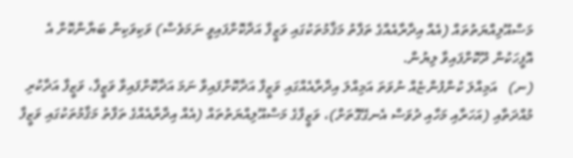މަސްއޫލިއްޔަތުތައް (އެއް އިދާރާއެއްގެ ތަފާތު މަޤާމުތަކުގައި ވަޒީފާ އަދާކޮށްފައިވީ ނަމަވެސް) ވަކިވަކިން ބަޔާންކޮށް އެ އޮފީހަކުން ދޫކޮށްފައިވާ ލިޔުން.
(ނ)   އަމިއްލަ ކުންފުންޏެއް ނުވަތަ އަމިއްލަ އިދާރާއެއްގައި ވަޒީފާ އަދާކޮށްފައިވާ ނަމަ އަދާކޮށްފައިވާ ވަޒީފާ، ވަޒީފާ އަދާކުރި މުއްދަތާއި (އަހަރާއި މަހާއި ދުވަސް އެނގޭގޮތަށް)، ވަޒީފާގެ މަސްއޫލިއްޔަތުތައް (އެއް އިދާރާއެއްގެ ތަފާތު މަޤާމުތަކުގައި ވަޒީފާ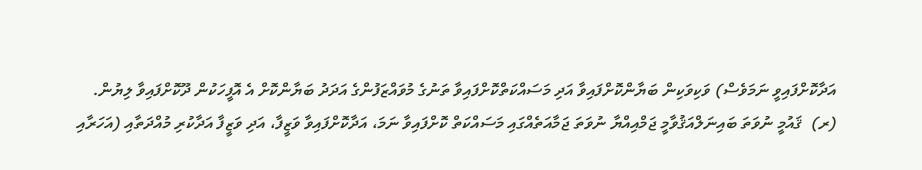އަދާކޮށްފައިވީ ނަމަވެސް) ވަކިވަކިން ބަޔާންކޮށްފައިވާ އަދި މަސައްކަތްކޮށްފައިވާ ތަނުގެ މުވައްޒަފުންގެ އަދަދު ބަޔާންކޮށް އެ އޮފީހަކުން ދޫކޮށްފައިވާ ލިޔުން.
(ރ)  ޤައުމީ ނުވަތަ ބައިނަލްއަޤުވާމީ ޖަމްއިއްޔާ ނުވަތަ ޖަމާއަތެއްގައި މަސައްކަތް ކޮށްފައިވާ ނަމަ، އަދާކޮށްފައިވާ ވަޒީފާ، އަދި ވަޒީފާ އަދާކުރި މުއްދަތާއި (އަހަރާއި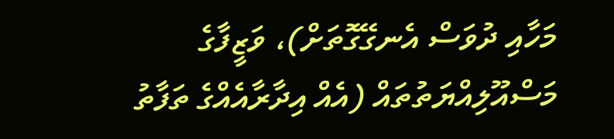މަހާއި ދުވަސް އެނގޭގޮތަށް)، ވަޒީފާގެ މަސްއޫލިއްޔަތުތައް (އެއް އިދާރާއެއްގެ ތަފާތު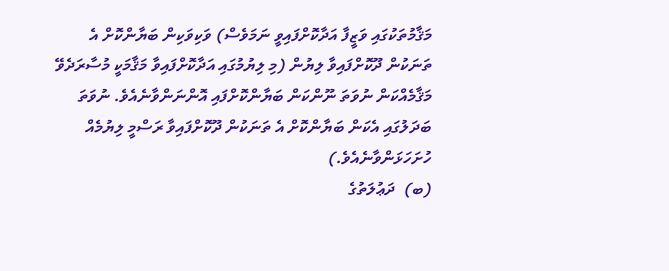މަޤާމުތަކުގައި ވަޒީފާ އަދާކޮށްފައިވީ ނަމަވެސް) ވަކިވަކިން ބަޔާންކޮށް އެ ތަނަކުން ދޫކޮށްފައިވާ ލިޔުން (މި ލިޔުމުގައި އަދާކޮށްފައިވާ މަޤާމަކީ މުސާރަދެވޭ މަޤާމެއްކަން ނުވަތަ ނޫންކަން ބަޔާންކޮށްފައި އޮންނަންވާނެއެވެ. ނުވަތަ ބަދަލުގައި އެކަން ބަޔާންކޮށް އެ ތަނަކުން ދޫކޮށްފައިވާ ރަސްމީ ލިޔުމެއް ހުށަހަޅަންވާނެއެވެ.)
(ބ)  ދަޢުލަތުގެ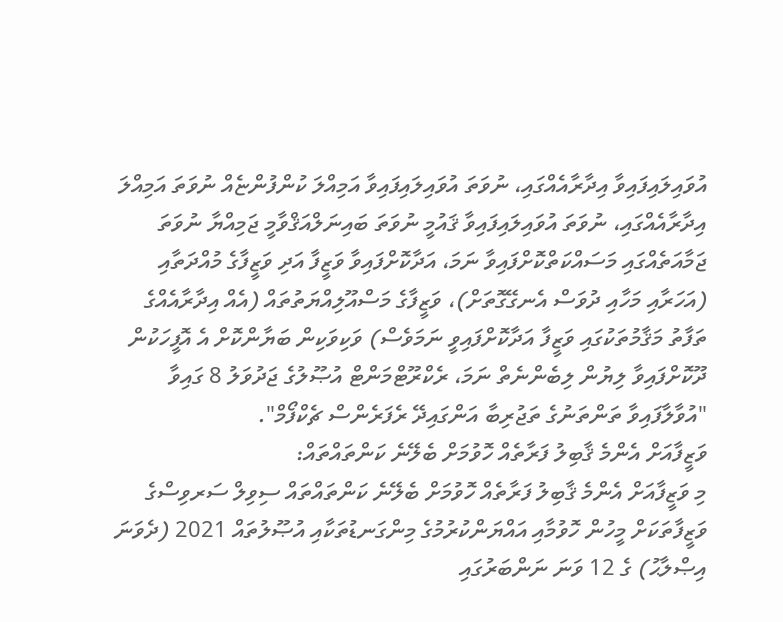އުވައިލައިފައިވާ އިދާރާއެއްގައި، ނުވަތަ އުވައިލައިފައިވާ އަމިއްލަ ކުންފުންޏެއް ނުވަތަ އަމިއްލަ އިދާރާއެއްގައި، ނުވަތަ އުވައިލައިފައިވާ ޤައުމީ ނުވަތަ ބައިނަލްއަޤްވާމީ ޖަމިއްޔާ ނުވަތަ ޖަމާއަތެއްގައި މަސައްކަތްކޮށްފައިވާ ނަމަ، އަދާކޮށްފައިވާ ވަޒީފާ އަދި ވަޒީފާގެ މުއްދަތާއި (އަހަރާއި މަހާއި ދުވަސް އެނގޭގޮތަށް)، ވަޒީފާގެ މަސްއޫލިއްޔަތުތައް (އެއް އިދާރާއެއްގެ ތަފާތު މަޤާމުތަކުގައި ވަޒީފާ އަދާކޮށްފައިވީ ނަމަވެސް) ވަކިވަކިން ބަޔާންކޮށް އެ އޮފީހަކުން ދޫކޮށްފައިވާ ލިޔުން ލިބެންނެތް ނަމަ، ރެކްރޫޓްމަންޓް އުޞޫލުގެ ޖަދުވަލު 8 ގައިވާ "އުވާލާފައިވާ ތަންތަނުގެ ތަޖުރިބާ އަންގައިދޭ ރެފަރެންސް ޗެކްފޯމް".
ވަޒީފާއަށް އެންމެ ޤާބިލު ފަރާތެއް ހޮވުމަށް ބެލޭނެ ކަންތައްތައް:
މި ވަޒީފާއަށް އެންމެ ޤާބިލު ފަރާތެއް ހޮވުމަށް ބެލޭނެ ކަންތައްތައް ސިވިލް ސަރވިސްގެ ވަޒީފާތަކަށް މީހުން ހޮވުމާއި އައްޔަންކުރުމުގެ މިންގަނޑުތަކާއި އުޞޫލުތައް 2021 (ދެވަނަ އިޞްލާޙު) ގެ 12 ވަނަ ނަންބަރުގައި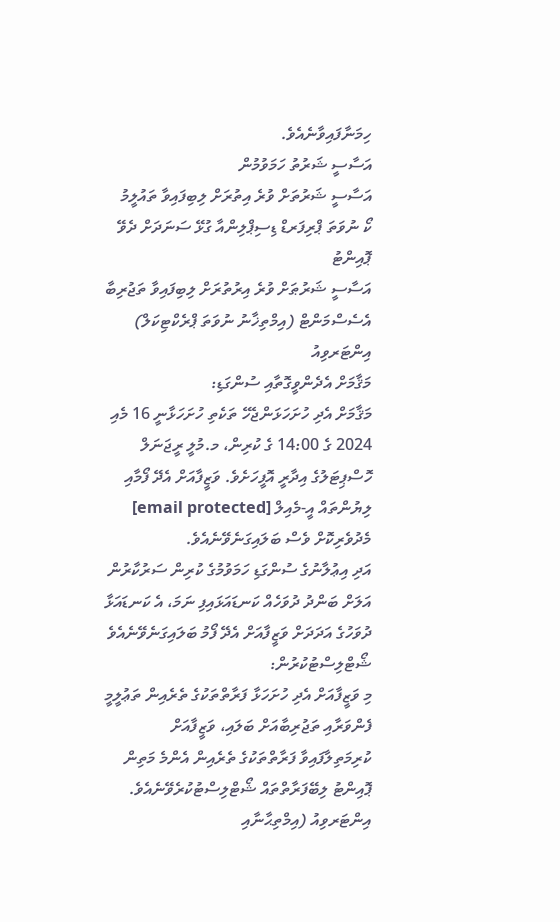ހިމަނާފައިވާނެއެވެ.
އަސާސީ ޝަރުތު ހަމަވުމުން
އަސާސީ ޝަރުތަށް ވުރެ އިތުރަށް ލިބިފައިވާ ތައުލީމު
ކޯ ނުވަތަ ޕްރިފަރޑް ޑިސިޕްލިންއާ ގުޅޭ ސަނަދަށް ދެވޭ ޕޮއިންޓު
އަސާސީ ޝަރުޠަށް ވުރެ އިރުތުރަށް ލިބިފައިވާ ތަޖުރިބާ
އެސެސްމަންޓް (އިމްތިޚާނު ނުވަތަ ޕްރެކްޓިކަލް)
އިންޓަރވިއު
މަޤާމަށް އެދެންވީގޮތާއި ސުންގަޑި:
މަޤާމަށް އެދި ހުށަހަޅަންޖެހޭ ތަކެތި ހުށަހަޅާނީ 16 މެއި 2024 ގެ 14:00 ގެ ކުރިން، މ.މުލީ ރީޖަނަލް ހޮސްޕިޓަލުގެ އިދާރީ އޮފީހަށެވެ. ވަޒީފާއަށް އެދޭ ފޯމާއި ލިޔުންތައް އީ-މެއިލް [email protected] މެދުވެރިކޮށް ވެސް ބަލައިގަނެވޭނެއެވެ.
އަދި އިޢުލާނުގެ ސުންގަޑި ހަމަވުމުގެ ކުރިން ސަރުކާރުން އަލަށް ބަންދު ދުވަހެއް ކަނޑައަޅައިފި ނަމަ، އެ ކަނޑައަޅާ ދުވަހުގެ އަދަދަށް ވަޒީފާއަށް އެދޭ ފޯމު ބަލައިގަނެވޭނެއެވެ
ޝޯޓްލިސްޓުކުރުން:
މި ވަޒީފާއަށް އެދި ހުށަހަޅާ ފަރާތްތަކުގެ ތެރެއިން ތަޢުލީމީ ފެންވަރާއި ތަޖުރިބާއަށް ބަލައި، ވަޒީފާއަށް ކުރިމަތިލާފައިވާ ފަރާތްތަކުގެ ތެރެއިން އެންމެ މަތިން ޕޮއިންޓު ލިބޭފަރާތްތައް ޝޯޓްލިސްޓުކުރެވޭނެއެވެ.
އިންޓަރވިއު (އިމްތިޙާނާއި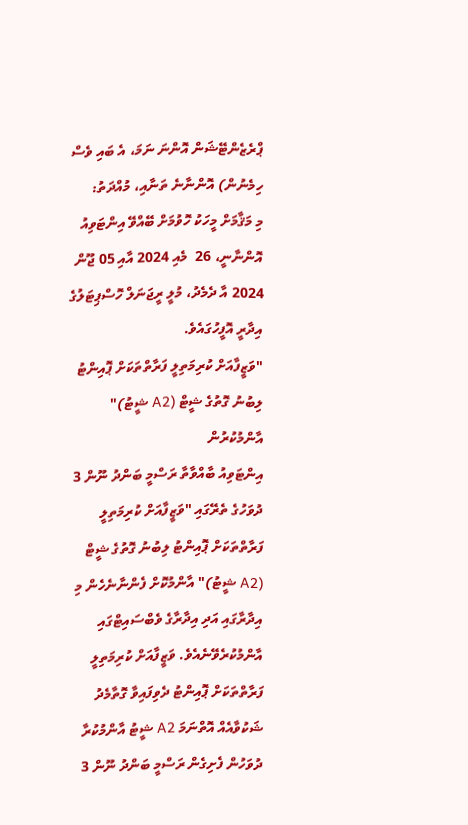ޕްރެޒެންޓޭޝަން އޮންނަ ނަމަ، އެ ބައި ވެސް ހިމެނުން) އޮންނާނެ ތަނާއި، މުއްދަތު:
މި މަޤާމަށް މީހަކު ހޮވުމަށް ބޭއްވޭ އިންޓަވިއު އޮންނާނީ، 26  މެއި 2024 އާއި 05 ޖޫން 2024 އާ ދެމެދު، މުލީ ރީޖަނަލް ހޮސްޕިޓަލުގެ އިދާރީ އޮފީހުގައެވެ.
"ވަޒީފާއަށް ކުރިމަތިލީ ފަރާތްތަކަށް ޕޮއިންޓު ލިބުނު ގޮތުގެ ޝީޓް (A2 ޝީޓު)" އާންމުކުރުން
އިންޓަވިއު ބާއްވާތާ ރަސްމީ ބަންދު ނޫން 3 ދުވަހުގެ ތެރޭގައި "ވަޒީފާއަށް ކުރިމަތިލީ ފަރާތްތަކަށް ޕޮއިންޓު ލިބުނު ގޮތުގެ ޝީޓް (A2 ޝީޓު)" އާންމުކޮށް ފެންނާނެހެން މި އިދާރާގައި އަދި އިދާރާގެ ވެބްސައިޓްގައި އާންމުކުރެވޭނެއެވެ. ވަޒީފާއަށް ކުރިމަތިލީ ފަރާތްތަކަށް ޕޮއިންޓު ދެވިފައިވާ ގޮތާމެދު ޝަކުވާއެއް އޮތްނަމަ A2 ޝީޓު އާންމުކުރާ ދުވަހުން ފެށިގެން ރަސްމީ ބަންދު ނޫން 3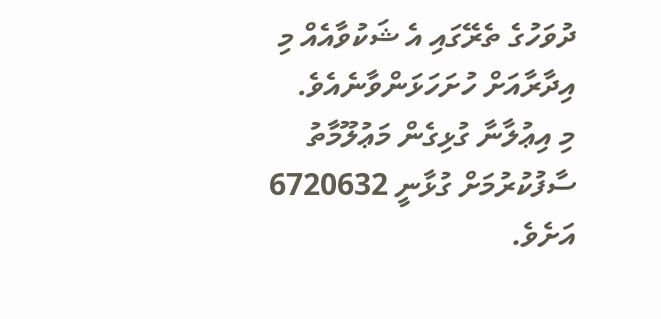ދުވަހުގެ ތެރޭގައި އެ ޝަކުވާއެއް މި އިދާރާއަށް ހުށަހަޅަންވާނެއެވެ.
މި އިޢުލާނާ ގުޅިގެން މަޢުލޫމާތު ސާފުކުރުމަށް ގުޅާނީ 6720632 އަށެވެ.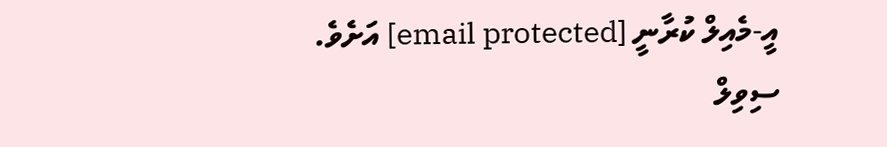އީ-މެއިލް ކުރާނީ [email protected] އަށެވެ.
ސިވިލް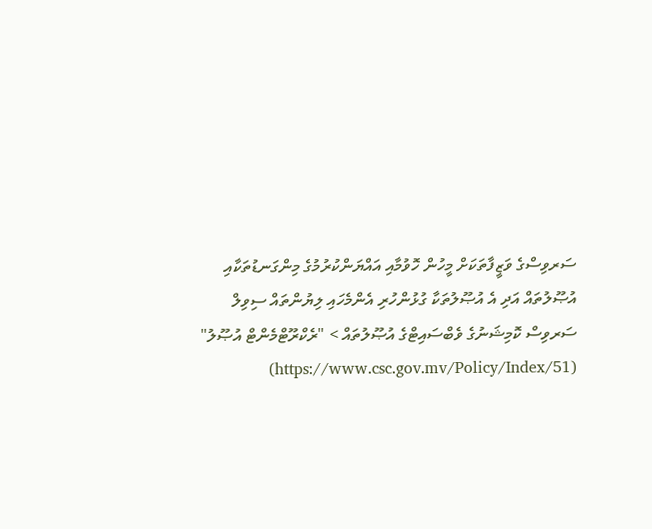ސަރވިސްގެ ވަޒީފާތަކަށް މީހުން ހޮވުމާއި އައްޔަންކުރުމުގެ މިންގަނޑުތަކާއި އުޞޫލުތައް އަދި އެ އުޞޫލުތަކާ ގުޅުންހުރި އެންމެހައި ލިޔުންތައް ސިވިލް ސަރވިސް ކޮމިޝަނުގެ ވެބްސައިޓްގެ އުޞޫލުތައް > "ރެކްރޫޓްމެންޓް އުޞޫލު" (https://www.csc.gov.mv/Policy/Index/51)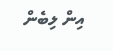އިން ލިބެން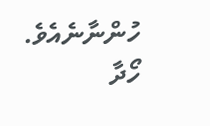ހުންނާނެއެވެ.
ހޯދާ